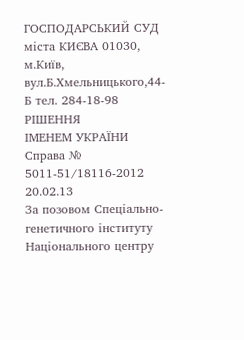ГОСПОДАРСЬКИЙ СУД міста КИЄВА 01030, м.Київ, вул.Б.Хмельницького,44-Б тел. 284-18-98 РІШЕННЯ
ІМЕНЕМ УКРАЇНИ
Справа № 5011-51/18116-2012 20.02.13
За позовом Спеціально-генетичного інституту Національного центру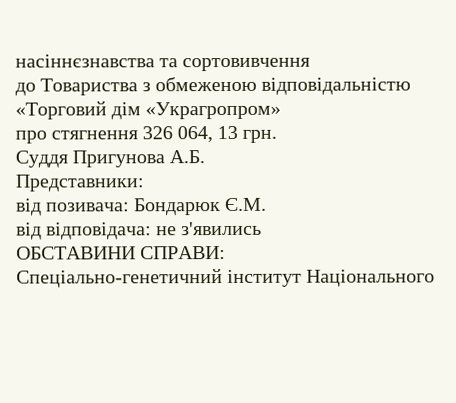насіннєзнавства та сортовивчення
до Товариства з обмеженою відповідальністю «Торговий дім «Украгропром»
про стягнення 326 064, 13 грн.
Суддя Пригунова А.Б.
Представники:
від позивача: Бондарюк Є.М.
від відповідача: не з'явились
ОБСТАВИНИ СПРАВИ:
Спеціально-генетичний інститут Національного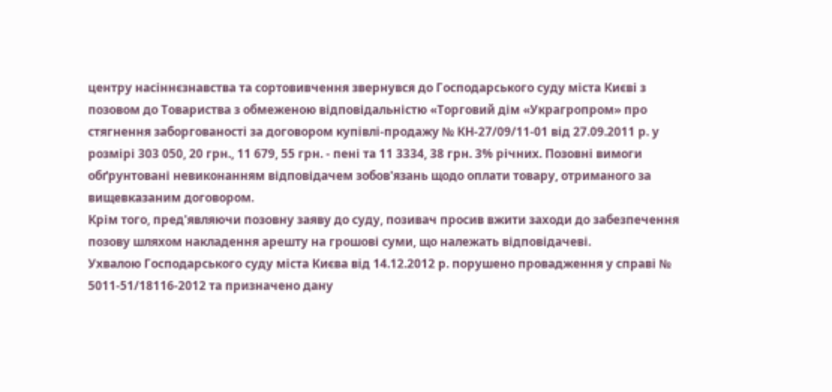центру насіннєзнавства та сортовивчення звернувся до Господарського суду міста Києві з позовом до Товариства з обмеженою відповідальністю «Торговий дім «Украгропром» про стягнення заборгованості за договором купівлі-продажу № КН-27/09/11-01 від 27.09.2011 р. у розмірі 303 050, 20 грн., 11 679, 55 грн. - пені та 11 3334, 38 грн. 3% річних. Позовні вимоги обґрунтовані невиконанням відповідачем зобов'язань щодо оплати товару, отриманого за вищевказаним договором.
Крім того, пред'являючи позовну заяву до суду, позивач просив вжити заходи до забезпечення позову шляхом накладення арешту на грошові суми, що належать відповідачеві.
Ухвалою Господарського суду міста Києва від 14.12.2012 р. порушено провадження у справі № 5011-51/18116-2012 та призначено дану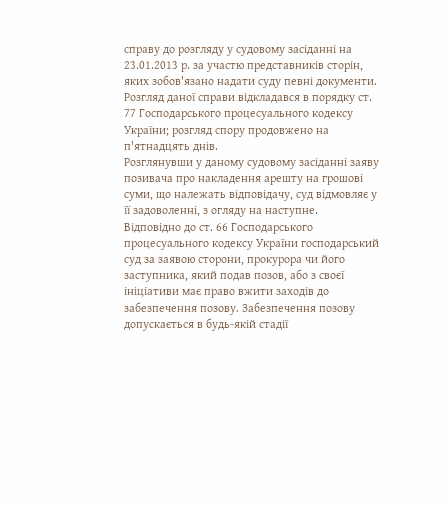справу до розгляду у судовому засіданні на 23.01.2013 р. за участю представників сторін, яких зобов'язано надати суду певні документи.
Розгляд даної справи відкладався в порядку ст. 77 Господарського процесуального кодексу України; розгляд спору продовжено на п'ятнадцять днів.
Розглянувши у даному судовому засіданні заяву позивача про накладення арешту на грошові суми, що належать відповідачу, суд відмовляє у її задоволенні, з огляду на наступне.
Відповідно до ст. 66 Господарського процесуального кодексу України господарський суд за заявою сторони, прокурора чи його заступника, який подав позов, або з своєї ініціативи має право вжити заходів до забезпечення позову. Забезпечення позову допускається в будь-якій стадії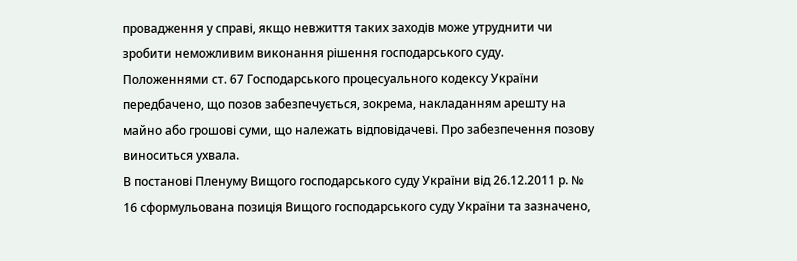провадження у справі, якщо невжиття таких заходів може утруднити чи зробити неможливим виконання рішення господарського суду.
Положеннями ст. 67 Господарського процесуального кодексу України передбачено, що позов забезпечується, зокрема, накладанням арешту на майно або грошові суми, що належать відповідачеві. Про забезпечення позову виноситься ухвала.
В постанові Пленуму Вищого господарського суду України від 26.12.2011 р. № 16 сформульована позиція Вищого господарського суду України та зазначено,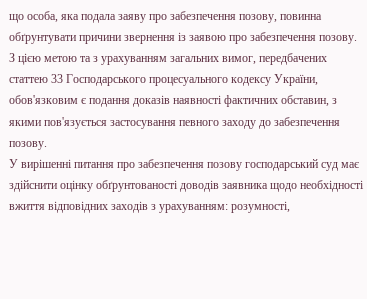що особа, яка подала заяву про забезпечення позову, повинна обґрунтувати причини звернення із заявою про забезпечення позову.
З цією метою та з урахуванням загальних вимог, передбачених статтею 33 Господарського процесуального кодексу України, обов'язковим є подання доказів наявності фактичних обставин, з якими пов'язується застосування певного заходу до забезпечення позову.
У вирішенні питання про забезпечення позову господарський суд має здійснити оцінку обґрунтованості доводів заявника щодо необхідності вжиття відповідних заходів з урахуванням: розумності,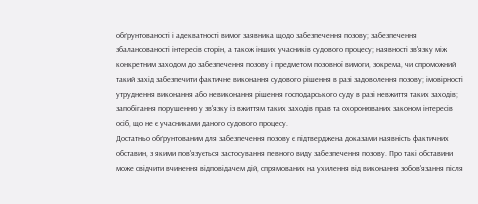обґрунтованості і адекватності вимог заявника щодо забезпечення позову; забезпечення збалансованості інтересів сторін, а також інших учасників судового процесу; наявності зв'язку між конкретним заходом до забезпечення позову і предметом позовної вимоги, зокрема, чи спроможний такий захід забезпечити фактичне виконання судового рішення в разі задоволення позову; імовірності утруднення виконання або невиконання рішення господарського суду в разі невжиття таких заходів; запобігання порушенню у зв'язку із вжиттям таких заходів прав та охоронюваних законом інтересів осіб, що не є учасниками даного судового процесу.
Достатньо обґрунтованим для забезпечення позову є підтверджена доказами наявність фактичних обставин, з якими пов'язується застосування певного виду забезпечення позову. Про такі обставини може свідчити вчинення відповідачем дій, спрямованих на ухилення від виконання зобов'язання після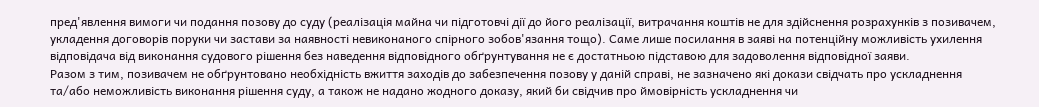пред'явлення вимоги чи подання позову до суду (реалізація майна чи підготовчі дії до його реалізації, витрачання коштів не для здійснення розрахунків з позивачем, укладення договорів поруки чи застави за наявності невиконаного спірного зобов'язання тощо). Саме лише посилання в заяві на потенційну можливість ухилення відповідача від виконання судового рішення без наведення відповідного обґрунтування не є достатньою підставою для задоволення відповідної заяви.
Разом з тим, позивачем не обґрунтовано необхідність вжиття заходів до забезпечення позову у даній справі, не зазначено які докази свідчать про ускладнення та/або неможливість виконання рішення суду, а також не надано жодного доказу, який би свідчив про ймовірність ускладнення чи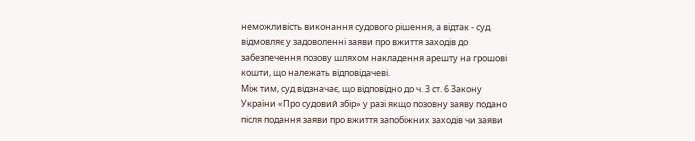неможливість виконання судового рішення, а відтак - суд відмовляє у задоволенні заяви про вжиття заходів до забезпечення позову шляхом накладення арешту на грошові кошти, що належать відповідачеві.
Між тим, суд відзначає, що відповідно до ч. 3 ст. 6 Закону України «Про судовий збір» у разі якщо позовну заяву подано після подання заяви про вжиття запобіжних заходів чи заяви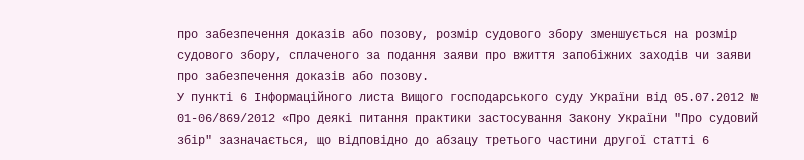про забезпечення доказів або позову, розмір судового збору зменшується на розмір судового збору, сплаченого за подання заяви про вжиття запобіжних заходів чи заяви про забезпечення доказів або позову.
У пункті 6 Інформаційного листа Вищого господарського суду України від 05.07.2012 № 01-06/869/2012 «Про деякі питання практики застосування Закону України "Про судовий збір" зазначається, що відповідно до абзацу третього частини другої статті 6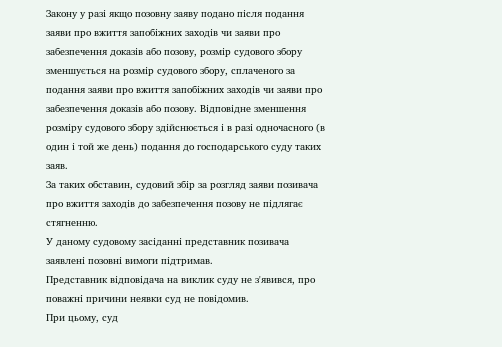Закону у разі якщо позовну заяву подано після подання заяви про вжиття запобіжних заходів чи заяви про забезпечення доказів або позову, розмір судового збору зменшується на розмір судового збору, сплаченого за подання заяви про вжиття запобіжних заходів чи заяви про забезпечення доказів або позову. Відповідне зменшення розміру судового збору здійснюється і в разі одночасного (в один і той же день) подання до господарського суду таких заяв.
За таких обставин, судовий збір за розгляд заяви позивача про вжиття заходів до забезпечення позову не підлягає стягненню.
У даному судовому засіданні представник позивача заявлені позовні вимоги підтримав.
Представник відповідача на виклик суду не з'явився, про поважні причини неявки суд не повідомив.
При цьому, суд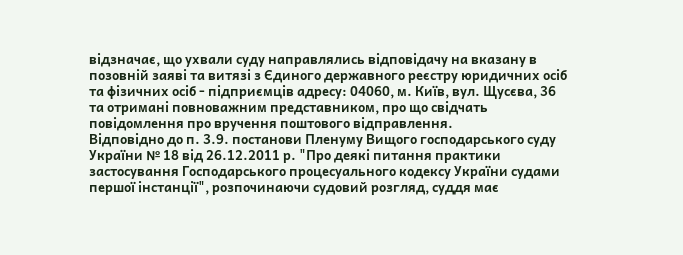відзначає, що ухвали суду направлялись відповідачу на вказану в позовній заяві та витязі з Єдиного державного реєстру юридичних осіб та фізичних осіб - підприємців адресу: 04060, м. Київ, вул. Щусєва, 36 та отримані повноважним представником, про що свідчать повідомлення про вручення поштового відправлення.
Відповідно до п. 3.9. постанови Пленуму Вищого господарського суду України № 18 від 26.12.2011 р. "Про деякі питання практики застосування Господарського процесуального кодексу України судами першої інстанції", розпочинаючи судовий розгляд, суддя має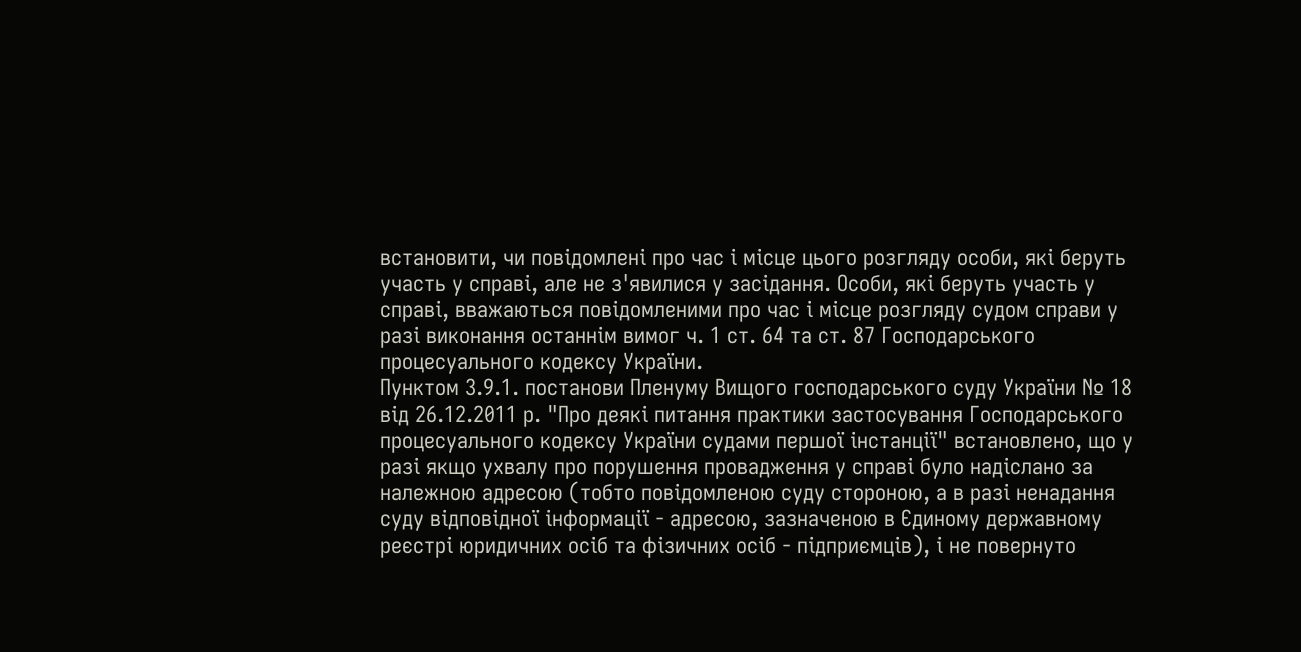встановити, чи повідомлені про час і місце цього розгляду особи, які беруть участь у справі, але не з'явилися у засідання. Особи, які беруть участь у справі, вважаються повідомленими про час і місце розгляду судом справи у разі виконання останнім вимог ч. 1 ст. 64 та ст. 87 Господарського процесуального кодексу України.
Пунктом 3.9.1. постанови Пленуму Вищого господарського суду України № 18 від 26.12.2011 р. "Про деякі питання практики застосування Господарського процесуального кодексу України судами першої інстанції" встановлено, що у разі якщо ухвалу про порушення провадження у справі було надіслано за належною адресою (тобто повідомленою суду стороною, а в разі ненадання суду відповідної інформації - адресою, зазначеною в Єдиному державному реєстрі юридичних осіб та фізичних осіб - підприємців), і не повернуто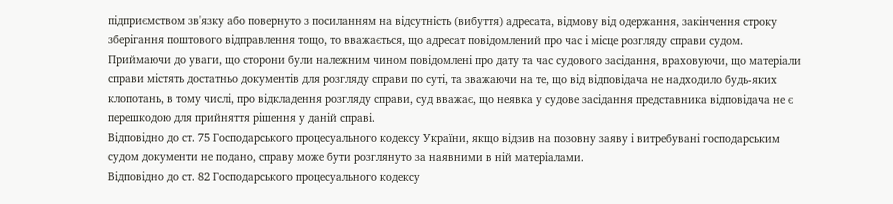підприємством зв'язку або повернуто з посиланням на відсутність (вибуття) адресата, відмову від одержання, закінчення строку зберігання поштового відправлення тощо, то вважається, що адресат повідомлений про час і місце розгляду справи судом.
Приймаючи до уваги, що сторони були належним чином повідомлені про дату та час судового засідання, враховуючи, що матеріали справи містять достатньо документів для розгляду справи по суті, та зважаючи на те, що від відповідача не надходило будь-яких клопотань, в тому числі, про відкладення розгляду справи, суд вважає, що неявка у судове засідання представника відповідача не є перешкодою для прийняття рішення у даній справі.
Відповідно до ст. 75 Господарського процесуального кодексу України, якщо відзив на позовну заяву і витребувані господарським судом документи не подано, справу може бути розглянуто за наявними в ній матеріалами.
Відповідно до ст. 82 Господарського процесуального кодексу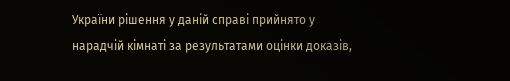України рішення у даній справі прийнято у нарадчій кімнаті за результатами оцінки доказів,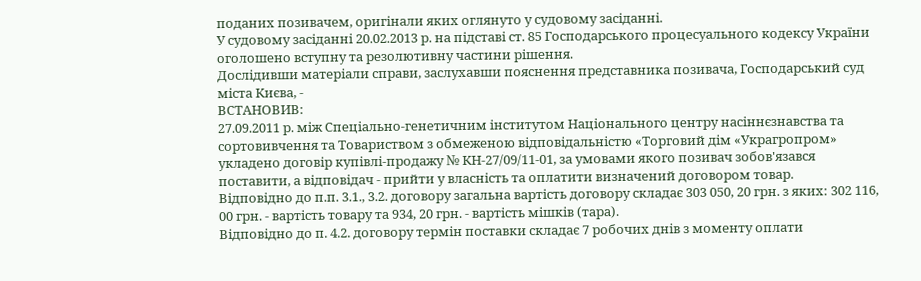поданих позивачем, оригінали яких оглянуто у судовому засіданні.
У судовому засіданні 20.02.2013 р. на підставі ст. 85 Господарського процесуального кодексу України оголошено вступну та резолютивну частини рішення.
Дослідивши матеріали справи, заслухавши пояснення представника позивача, Господарський суд міста Києва, -
ВСТАНОВИВ:
27.09.2011 р. між Спеціально-генетичним інститутом Національного центру насіннєзнавства та сортовивчення та Товариством з обмеженою відповідальністю «Торговий дім «Украгропром» укладено договір купівлі-продажу № КН-27/09/11-01, за умовами якого позивач зобов'язався поставити, а відповідач - прийти у власність та оплатити визначений договором товар.
Відповідно до п.п. 3.1., 3.2. договору загальна вартість договору складає 303 050, 20 грн. з яких: 302 116, 00 грн. - вартість товару та 934, 20 грн. - вартість мішків (тара).
Відповідно до п. 4.2. договору термін поставки складає 7 робочих днів з моменту оплати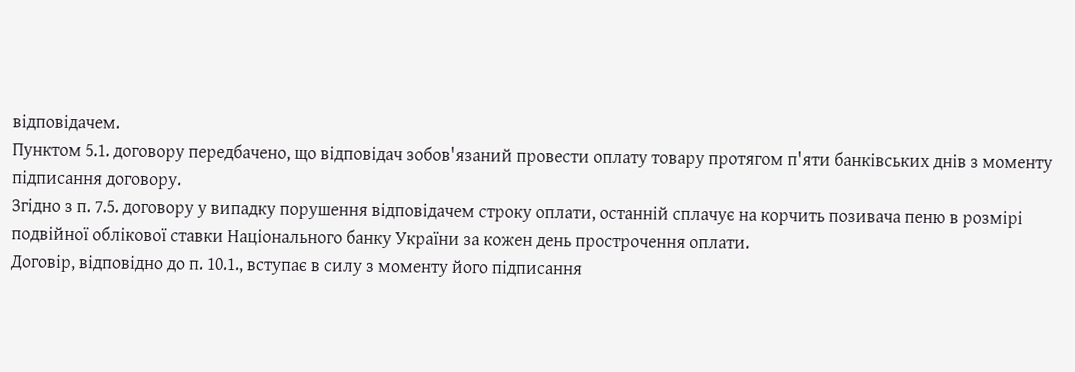відповідачем.
Пунктом 5.1. договору передбачено, що відповідач зобов'язаний провести оплату товару протягом п'яти банківських днів з моменту підписання договору.
Згідно з п. 7.5. договору у випадку порушення відповідачем строку оплати, останній сплачує на корчить позивача пеню в розмірі подвійної облікової ставки Національного банку України за кожен день прострочення оплати.
Договір, відповідно до п. 10.1., вступає в силу з моменту його підписання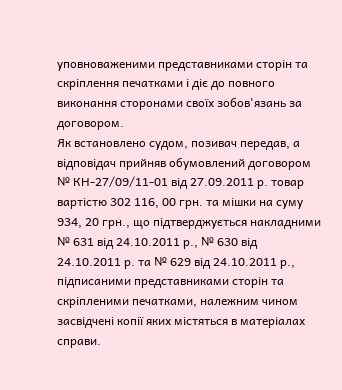уповноваженими представниками сторін та скріплення печатками і діє до повного виконання сторонами своїх зобов'язань за договором.
Як встановлено судом, позивач передав, а відповідач прийняв обумовлений договором № КН-27/09/11-01 від 27.09.2011 р. товар вартістю 302 116, 00 грн. та мішки на суму 934, 20 грн., що підтверджується накладними № 631 від 24.10.2011 р., № 630 від 24.10.2011 р. та № 629 від 24.10.2011 р., підписаними представниками сторін та скріпленими печатками, належним чином засвідчені копії яких містяться в матеріалах справи.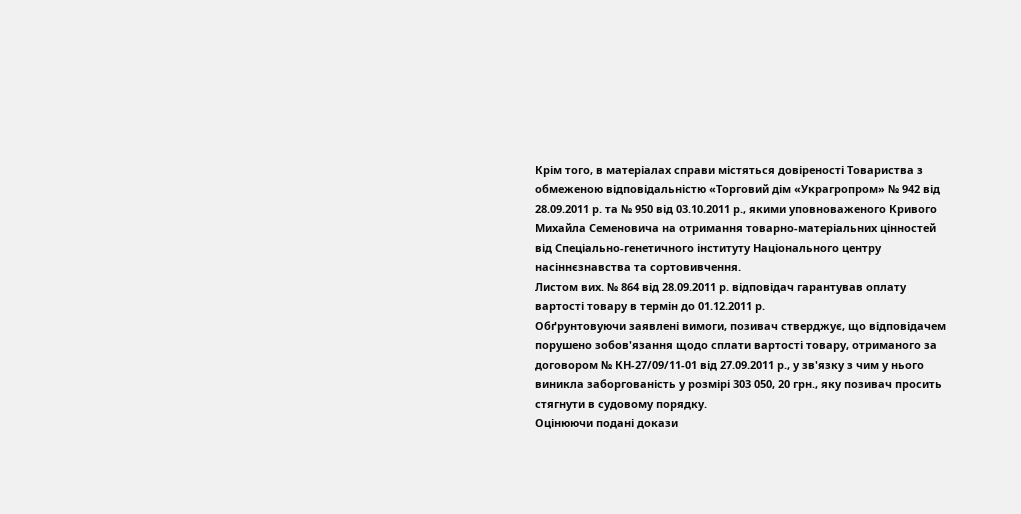Крім того, в матеріалах справи містяться довіреності Товариства з обмеженою відповідальністю «Торговий дім «Украгропром» № 942 від 28.09.2011 р. та № 950 від 03.10.2011 р., якими уповноваженого Кривого Михайла Семеновича на отримання товарно-матеріальних цінностей від Спеціально-генетичного інституту Національного центру насіннєзнавства та сортовивчення.
Листом вих. № 864 від 28.09.2011 р. відповідач гарантував оплату вартості товару в термін до 01.12.2011 р.
Обґрунтовуючи заявлені вимоги, позивач стверджує, що відповідачем порушено зобов'язання щодо сплати вартості товару, отриманого за договором № КН-27/09/11-01 від 27.09.2011 р., у зв'язку з чим у нього виникла заборгованість у розмірі 303 050, 20 грн., яку позивач просить стягнути в судовому порядку.
Оцінюючи подані докази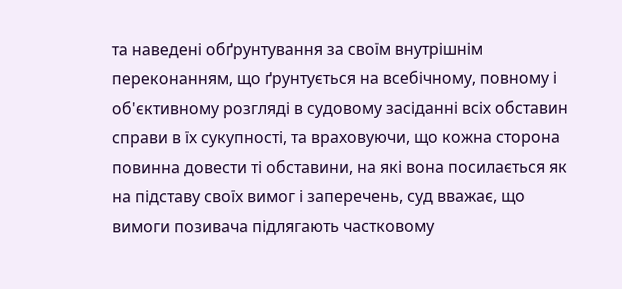та наведені обґрунтування за своїм внутрішнім переконанням, що ґрунтується на всебічному, повному і об'єктивному розгляді в судовому засіданні всіх обставин справи в їх сукупності, та враховуючи, що кожна сторона повинна довести ті обставини, на які вона посилається як на підставу своїх вимог і заперечень, суд вважає, що вимоги позивача підлягають частковому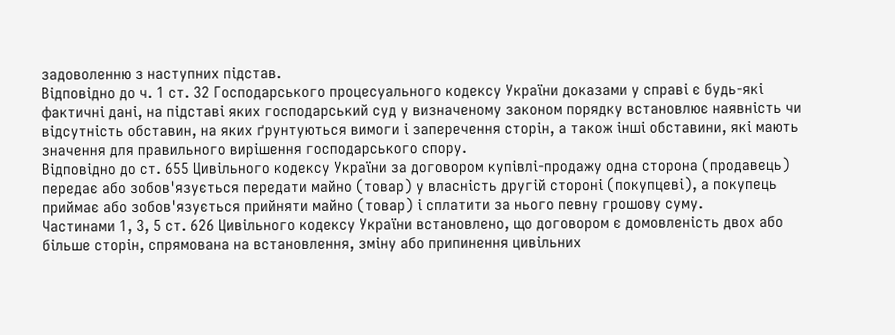задоволенню з наступних підстав.
Відповідно до ч. 1 ст. 32 Господарського процесуального кодексу України доказами у справі є будь-які фактичні дані, на підставі яких господарський суд у визначеному законом порядку встановлює наявність чи відсутність обставин, на яких ґрунтуються вимоги і заперечення сторін, а також інші обставини, які мають значення для правильного вирішення господарського спору.
Відповідно до ст. 655 Цивільного кодексу України за договором купівлі-продажу одна сторона (продавець) передає або зобов'язується передати майно (товар) у власність другій стороні (покупцеві), а покупець приймає або зобов'язується прийняти майно (товар) і сплатити за нього певну грошову суму.
Частинами 1, 3, 5 ст. 626 Цивільного кодексу України встановлено, що договором є домовленість двох або більше сторін, спрямована на встановлення, зміну або припинення цивільних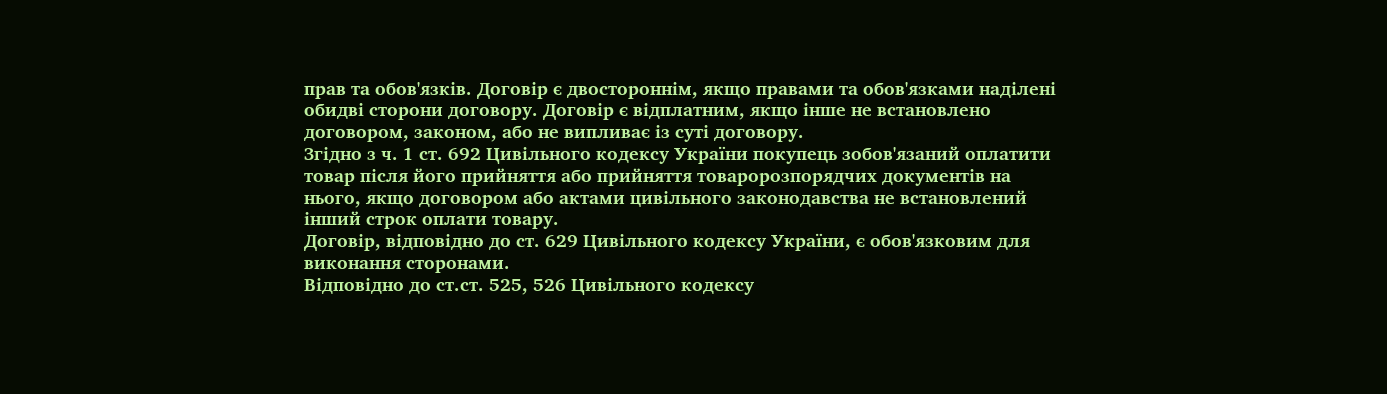прав та обов'язків. Договір є двостороннім, якщо правами та обов'язками наділені обидві сторони договору. Договір є відплатним, якщо інше не встановлено договором, законом, або не випливає із суті договору.
Згідно з ч. 1 ст. 692 Цивільного кодексу України покупець зобов'язаний оплатити товар після його прийняття або прийняття товаророзпорядчих документів на нього, якщо договором або актами цивільного законодавства не встановлений інший строк оплати товару.
Договір, відповідно до ст. 629 Цивільного кодексу України, є обов'язковим для виконання сторонами.
Відповідно до ст.ст. 525, 526 Цивільного кодексу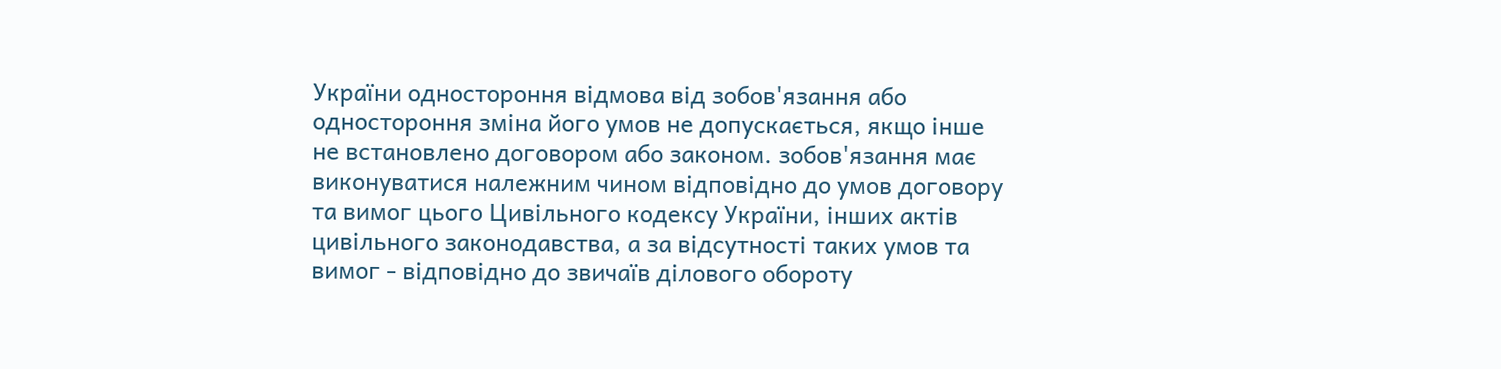України одностороння відмова від зобов'язання або одностороння зміна його умов не допускається, якщо інше не встановлено договором або законом. зобов'язання має виконуватися належним чином відповідно до умов договору та вимог цього Цивільного кодексу України, інших актів цивільного законодавства, а за відсутності таких умов та вимог - відповідно до звичаїв ділового обороту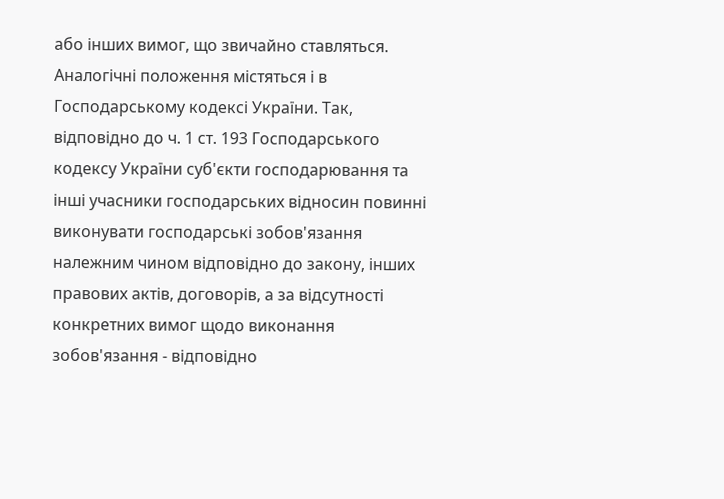або інших вимог, що звичайно ставляться.
Аналогічні положення містяться і в Господарському кодексі України. Так, відповідно до ч. 1 ст. 193 Господарського кодексу України суб'єкти господарювання та інші учасники господарських відносин повинні виконувати господарські зобов'язання належним чином відповідно до закону, інших правових актів, договорів, а за відсутності конкретних вимог щодо виконання зобов'язання - відповідно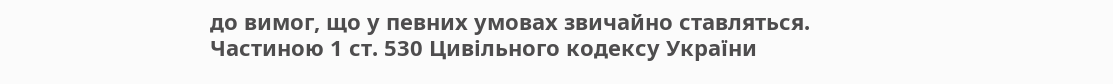до вимог, що у певних умовах звичайно ставляться.
Частиною 1 ст. 530 Цивільного кодексу України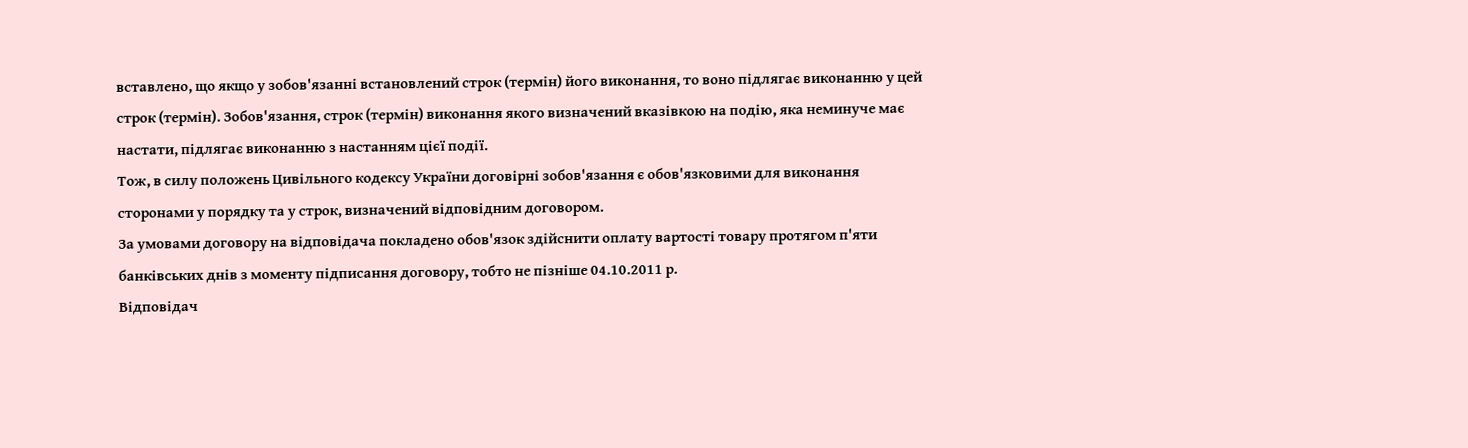вставлено, що якщо у зобов'язанні встановлений строк (термін) його виконання, то воно підлягає виконанню у цей строк (термін). Зобов'язання, строк (термін) виконання якого визначений вказівкою на подію, яка неминуче має настати, підлягає виконанню з настанням цієї події.
Тож, в силу положень Цивільного кодексу України договірні зобов'язання є обов'язковими для виконання сторонами у порядку та у строк, визначений відповідним договором.
За умовами договору на відповідача покладено обов'язок здійснити оплату вартості товару протягом п'яти банківських днів з моменту підписання договору, тобто не пізніше 04.10.2011 р.
Відповідач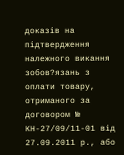доказів на підтвердження належного викання зобов?язань з оплати товару, отриманого за договором № КН-27/09/11-01 від 27.09.2011 р., або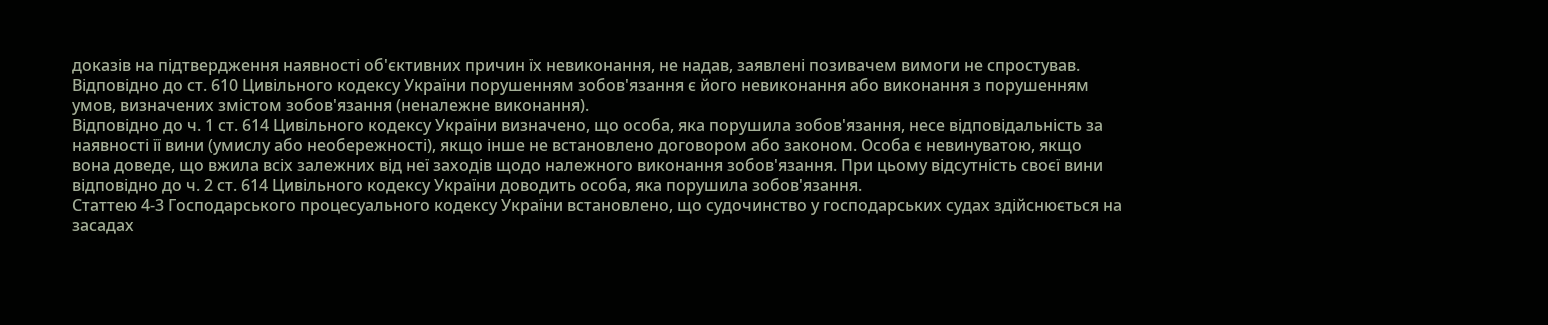доказів на підтвердження наявності об'єктивних причин їх невиконання, не надав, заявлені позивачем вимоги не спростував.
Відповідно до ст. 610 Цивільного кодексу України порушенням зобов'язання є його невиконання або виконання з порушенням умов, визначених змістом зобов'язання (неналежне виконання).
Відповідно до ч. 1 ст. 614 Цивільного кодексу України визначено, що особа, яка порушила зобов'язання, несе відповідальність за наявності її вини (умислу або необережності), якщо інше не встановлено договором або законом. Особа є невинуватою, якщо вона доведе, що вжила всіх залежних від неї заходів щодо належного виконання зобов'язання. При цьому відсутність своєї вини відповідно до ч. 2 ст. 614 Цивільного кодексу України доводить особа, яка порушила зобов'язання.
Статтею 4-3 Господарського процесуального кодексу України встановлено, що судочинство у господарських судах здійснюється на засадах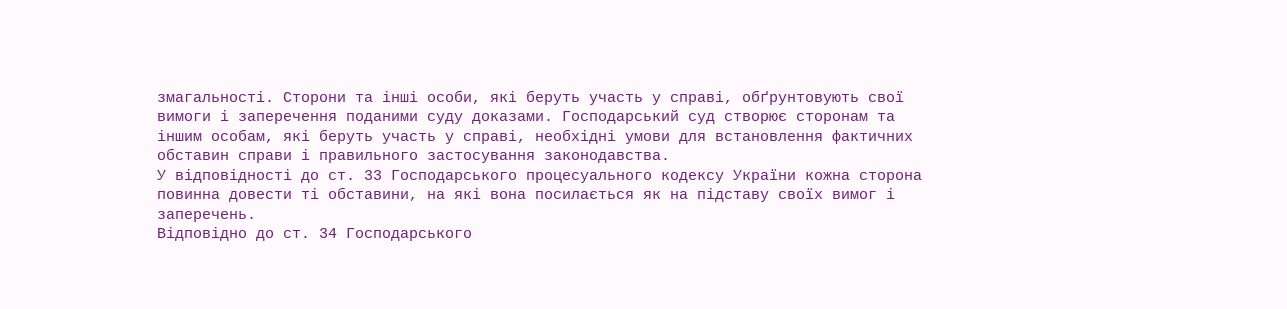змагальності. Сторони та інші особи, які беруть участь у справі, обґрунтовують свої вимоги і заперечення поданими суду доказами. Господарський суд створює сторонам та іншим особам, які беруть участь у справі, необхідні умови для встановлення фактичних обставин справи і правильного застосування законодавства.
У відповідності до ст. 33 Господарського процесуального кодексу України кожна сторона повинна довести ті обставини, на які вона посилається як на підставу своїх вимог і заперечень.
Відповідно до ст. 34 Господарського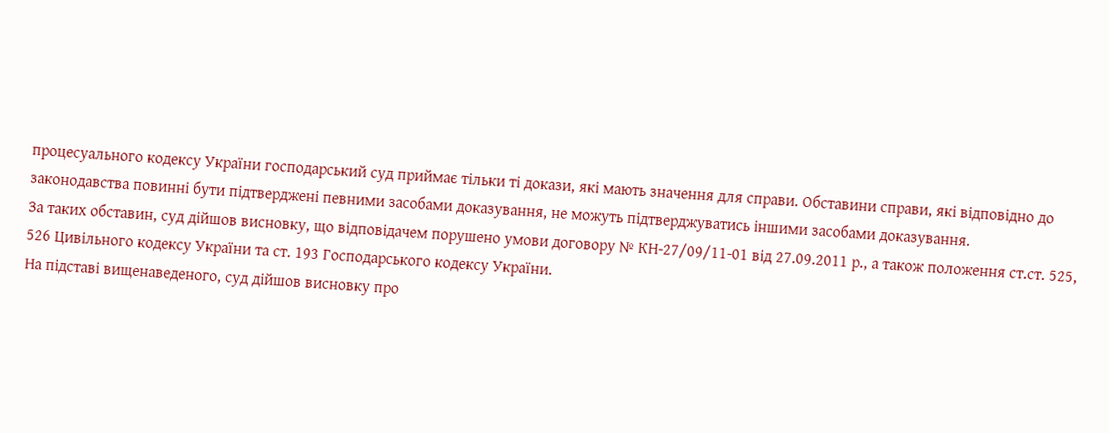процесуального кодексу України господарський суд приймає тільки ті докази, які мають значення для справи. Обставини справи, які відповідно до законодавства повинні бути підтверджені певними засобами доказування, не можуть підтверджуватись іншими засобами доказування.
За таких обставин, суд дійшов висновку, що відповідачем порушено умови договору № КН-27/09/11-01 від 27.09.2011 р., а також положення ст.ст. 525, 526 Цивільного кодексу України та ст. 193 Господарського кодексу України.
На підставі вищенаведеного, суд дійшов висновку про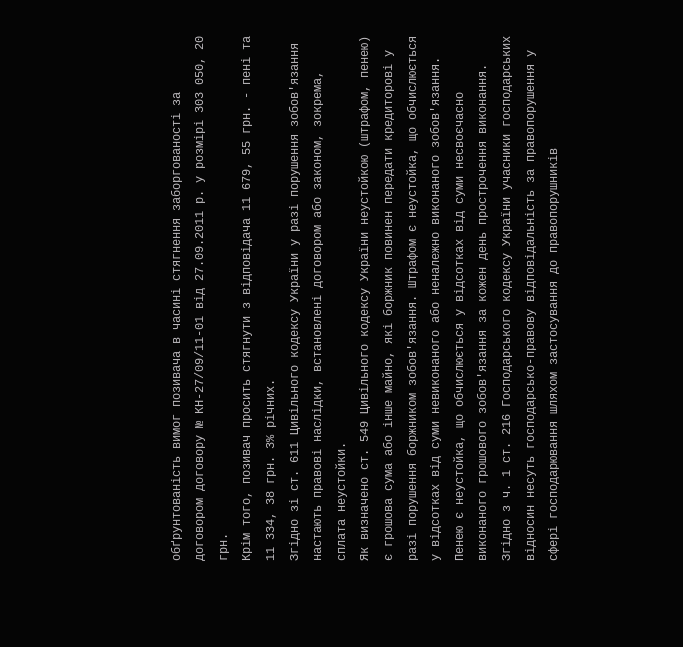обґрунтованість вимог позивача в часині стягнення заборгованості за договором договору № КН-27/09/11-01 від 27.09.2011 р. у розмірі 303 050, 20 грн.
Крім того, позивач просить стягнути з відповідача 11 679, 55 грн. - пені та 11 334, 38 грн. 3% річних.
Згідно зі ст. 611 Цивільного кодексу України у разі порушення зобов'язання настають правові наслідки, встановлені договором або законом, зокрема, сплата неустойки.
Як визначено ст. 549 Цивільного кодексу України неустойкою (штрафом, пенею) є грошова сума або інше майно, які боржник повинен передати кредиторові у разі порушення боржником зобов'язання. Штрафом є неустойка, що обчислюється у відсотках від суми невиконаного або неналежно виконаного зобов'язання. Пенею є неустойка, що обчислюється у відсотках від суми несвоєчасно виконаного грошового зобов'язання за кожен день прострочення виконання.
Згідно з ч. 1 ст. 216 Господарського кодексу України учасники господарських відносин несуть господарсько-правову відповідальність за правопорушення у сфері господарювання шляхом застосування до правопорушників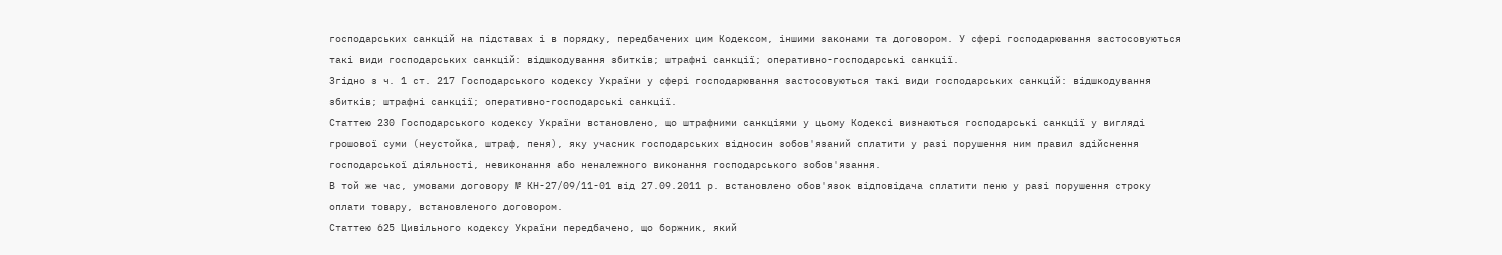господарських санкцій на підставах і в порядку, передбачених цим Кодексом, іншими законами та договором. У сфері господарювання застосовуються такі види господарських санкцій: відшкодування збитків; штрафні санкції; оперативно-господарські санкції.
Згідно з ч. 1 ст. 217 Господарського кодексу України у сфері господарювання застосовуються такі види господарських санкцій: відшкодування збитків; штрафні санкції; оперативно-господарські санкції.
Статтею 230 Господарського кодексу України встановлено, що штрафними санкціями у цьому Кодексі визнаються господарські санкції у вигляді грошової суми (неустойка, штраф, пеня), яку учасник господарських відносин зобов'язаний сплатити у разі порушення ним правил здійснення господарської діяльності, невиконання або неналежного виконання господарського зобов'язання.
В той же час, умовами договору № КН-27/09/11-01 від 27.09.2011 р. встановлено обов'язок відповідача сплатити пеню у разі порушення строку оплати товару, встановленого договором.
Статтею 625 Цивільного кодексу України передбачено, що боржник, який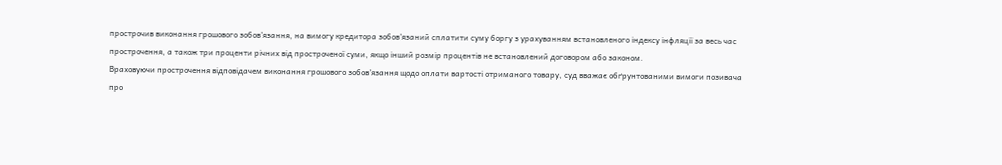прострочив виконання грошового зобов'язання, на вимогу кредитора зобов'язаний сплатити суму боргу з урахуванням встановленого індексу інфляції за весь час прострочення, а також три проценти річних від простроченої суми, якщо інший розмір процентів не встановлений договором або законом.
Враховуючи прострочення відповідачем виконання грошового зобов'язання щодо оплати вартості отриманого товару, суд вважає обґрунтованими вимоги позивача про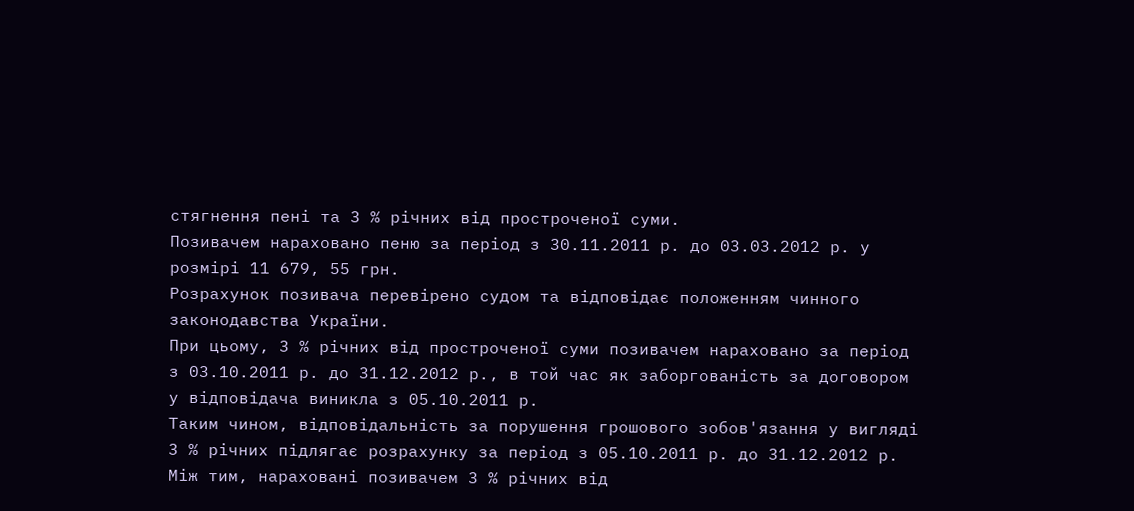стягнення пені та 3 % річних від простроченої суми.
Позивачем нараховано пеню за період з 30.11.2011 р. до 03.03.2012 р. у розмірі 11 679, 55 грн.
Розрахунок позивача перевірено судом та відповідає положенням чинного законодавства України.
При цьому, 3 % річних від простроченої суми позивачем нараховано за період з 03.10.2011 р. до 31.12.2012 р., в той час як заборгованість за договором у відповідача виникла з 05.10.2011 р.
Таким чином, відповідальність за порушення грошового зобов'язання у вигляді 3 % річних підлягає розрахунку за період з 05.10.2011 р. до 31.12.2012 р.
Між тим, нараховані позивачем 3 % річних від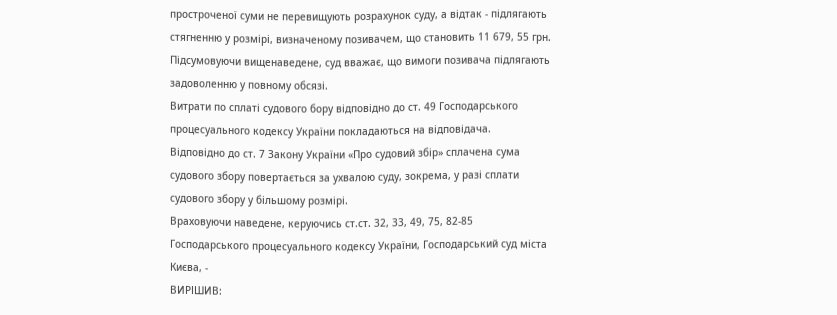простроченої суми не перевищують розрахунок суду, а відтак - підлягають стягненню у розмірі, визначеному позивачем, що становить 11 679, 55 грн.
Підсумовуючи вищенаведене, суд вважає, що вимоги позивача підлягають задоволенню у повному обсязі.
Витрати по сплаті судового бору відповідно до ст. 49 Господарського процесуального кодексу України покладаються на відповідача.
Відповідно до ст. 7 Закону України «Про судовий збір» сплачена сума судового збору повертається за ухвалою суду, зокрема, у разі сплати судового збору у більшому розмірі.
Враховуючи наведене, керуючись ст.ст. 32, 33, 49, 75, 82-85 Господарського процесуального кодексу України, Господарський суд міста Києва, -
ВИРІШИВ: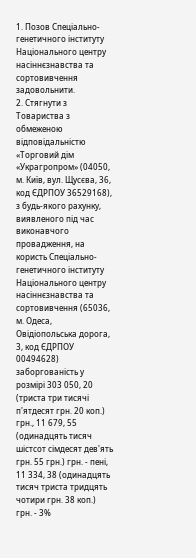1. Позов Спеціально-генетичного інституту Національного центру насіннєзнавства та сортовивчення задовольнити.
2. Стягнути з Товариства з обмеженою відповідальністю «Торговий дім «Украгропром» (04050, м. Київ, вул. Щусєва, 36, код ЄДРПОУ 36529168), з будь-якого рахунку, виявленого під час виконавчого провадження, на користь Спеціально-генетичного інституту Національного центру насіннєзнавства та сортовивчення (65036, м. Одеса, Овідіопольська дорога, 3, код ЄДРПОУ 00494628) заборгованість у розмірі 303 050, 20 (триста три тисячі п'ятдесят грн. 20 коп.) грн., 11 679, 55 (одинадцять тисяч шістсот сімдесят дев'ять грн. 55 грн.) грн. - пені, 11 334, 38 (одинадцять тисяч триста тридцять чотири грн. 38 коп.) грн. - 3%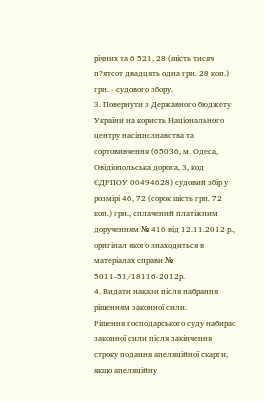річних та 6 521, 28 (шість тисяч п?ятсот двадцять одна грн. 28 коп.) грн. - судового збору.
3. Повернути з Державного бюджету України на користь Національного центру насіннєзнавства та сортовивчення (65036, м. Одеса, Овідіопольська дорога, 3, код ЄДРПОУ 00494628) судовий збір у розмірі 46, 72 (сорок шість грн. 72 коп.) грн., сплачений платіжним дорученням № 416 від 12.11.2012 р., оригінал якого знаходиться в матеріалах справи № 5011-51/18116-2012р.
4. Видати накази після набрання рішенням законної сили.
Рішення господарського суду набирає законної сили після закінчення строку подання апеляційної скарги, якщо апеляційну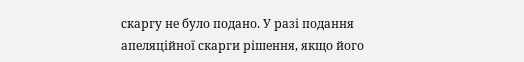скаргу не було подано. У разі подання апеляційної скарги рішення, якщо його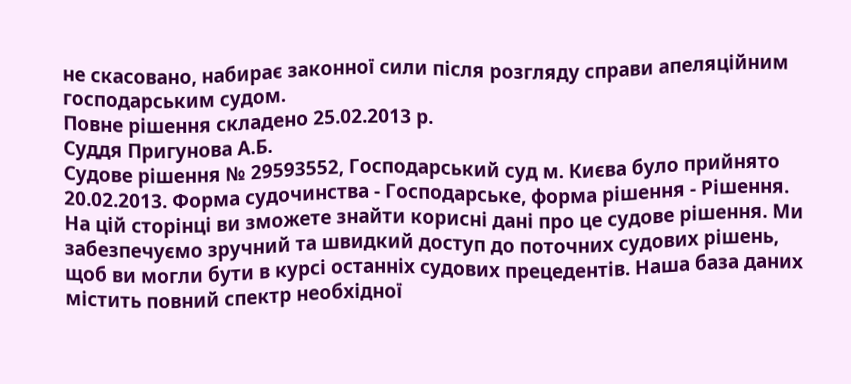не скасовано, набирає законної сили після розгляду справи апеляційним господарським судом.
Повне рішення складено 25.02.2013 р.
Суддя Пригунова А.Б.
Судове рішення № 29593552, Господарський суд м. Києва було прийнято 20.02.2013. Форма судочинства - Господарське, форма рішення - Рішення. На цій сторінці ви зможете знайти корисні дані про це судове рішення. Ми забезпечуємо зручний та швидкий доступ до поточних судових рішень, щоб ви могли бути в курсі останніх судових прецедентів. Наша база даних містить повний спектр необхідної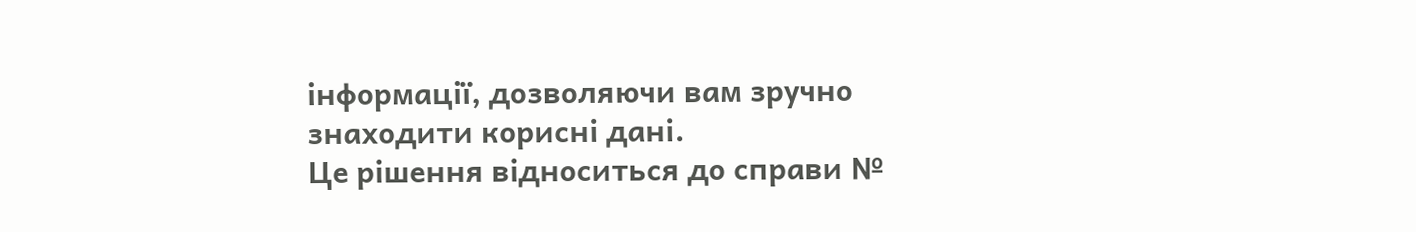інформації, дозволяючи вам зручно знаходити корисні дані.
Це рішення відноситься до справи №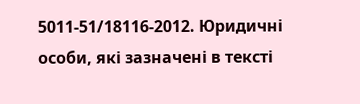5011-51/18116-2012. Юридичні особи, які зазначені в тексті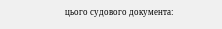цього судового документа: